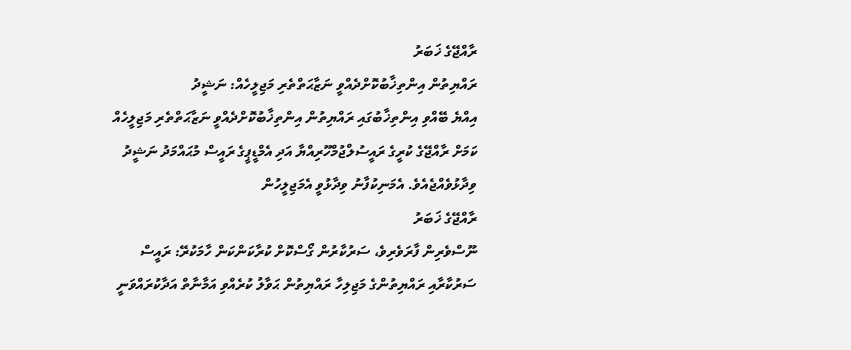ރާއްޖޭގެ ޚަބަރު
ރައްޔިތުން އިންތިޚާބުކޮށްދެއްވީ ނަޒާޙަތްތެރި މަޖިލީހެއް: ނަޝީދު
އިއްޔެ ބޭއްވި އިންތިޚާބުގައި ރައްޔިތުން އިންތިޚާބުކޮށްދެއްވީ ނަޒާޙަތްތެރި މަޖިލީހެއް ކަމަށް ރާއްޖޭގެ ކުރީގެ ރައީސުލްޖުމްހޫރިއްޔާ އަދި އެމްޑީޕީގެ ރައީސް މުޙައްމަދު ނަޝީދު ވިދާޅުވެއްޖެއެވެ. އެމަނިކުފާނު ވިދާޅުވީ އެމަޖިލީހުން
ރާއްޖޭގެ ޚަބަރު
ނޫސްވެރިން ފާރަވެރިވެ، ސަރުކާރުން ގޯސްކޮށް ކުރާކަންކަން ހާމަކުރޭ: ރައީސް
ސަރުކާރާއި ރައްޔިތުންގެ މަޖިލިހާ ރައްޔިތުން ޙަވާލު ކުރެއްވި އަމާނާތް އަދާކުރައްވަނީ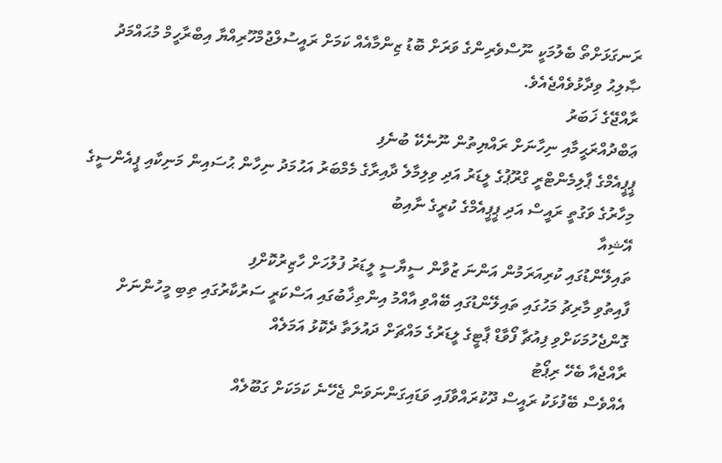ރަނގަޅަށްތޯ ބެލުމަކީ ނޫސްވެރިންގެ ވަރަށް ބޮޑު ޒިންމާއެއް ކަމަށް ރައީސުލްޖުމްހޫރިއްޔާ އިބްރާހީމް މުޙައްމަދު ޞާލިޙު ވިދާޅުވެއްޖެއެވެ.
ރާއްޖޭގެ ޚަބަރު
ޢަބްދުއްރަޙީމާއި ނިހާނަށް ރައްޔިތުން ނޫނެކޭ ބުނެފި
ޕީޕީއެމްގެ ޕާލިމެންޓްރީ ގްރޫޕުގެ ލީޑަރު އަދި ވިލިމާލެ ދާއިރާގެ މެމްބަރު އަޙުމަދު ނިހާން ޙުސައިން މަނިކާއި ޕީއެންސީގެ މިހާރުގެ ވަގުތީ ރައީސް އަދި ޕީޕީއެމްގެ ކުރީގެ ނާއިބު
އޭޝިއާ
ތައިލޭންޑުގައި ކުރިއަރަމުން އަންނަ ޒުވާން ސީޔާސީ ލީޑަރު ފުލުހަށް ހާޒިރުކޮށްފި
ފާއިތުވި މާރިޗު މަހުގައި ތައިލޭންޑުގައި ބޭއްވި އާއްމު އިންތިޚާބުގައި އަސްކަރީ ސަރުކާރުގައި ތިބި މީހުންނަށް ގޮންޖެހުމަކަށްވި ފިއުޗާ ފޯވާޑް ޕާޓީގެ ލީޑަރުގެ މައްޗަށް ދައުލަތާ ދެކޮޅު އަމަލެއް
ރާއްޖެއާ ބެހޭ ރިޕޯޓު
އެއްވެސް ބޭފުޅަކު ރައީސް ދޫކުރައްވާފައި ވަޑައިގަންނަވަން ޖެހޭނެ ކަމަކަށް ގަބޫލެއް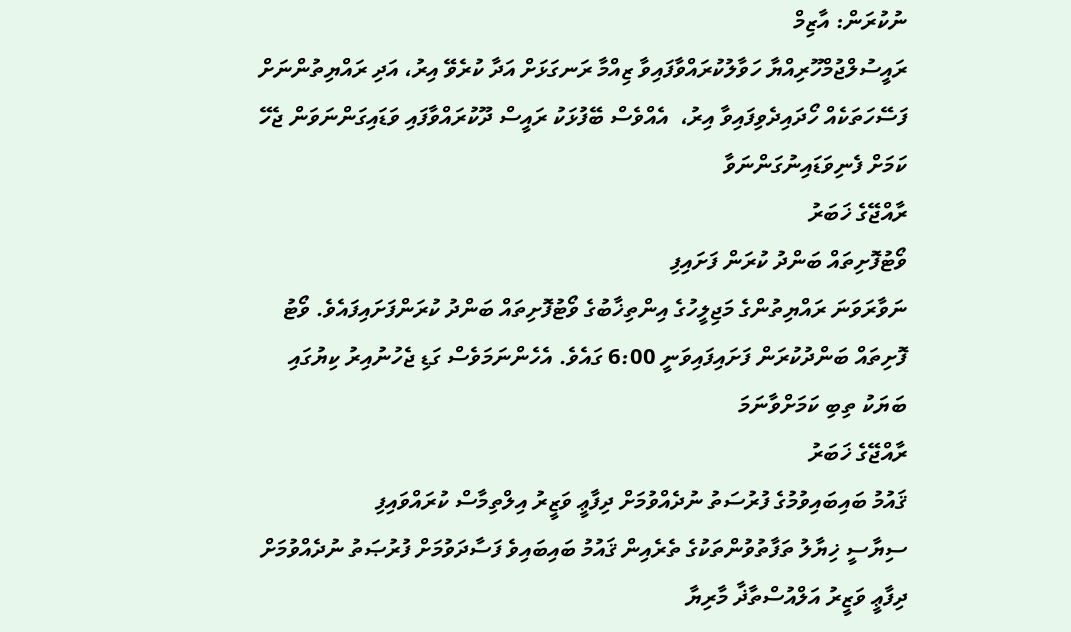ނުކުރަން: އާޒިމް
ރައީސުލްޖުމްހޫރިއްޔާ ހަވާލުކުރައްވާފައިވާ ޒިއްމާ ރަނގަޅަށް އަދާ ކުރެވޭ އިރު، އަދި ރައްޔިތުންނަށް ފަސޭހަތަކެއް ހޯދައިދެވިފައިވާ އިރު،  އެއްވެސް ބޭފުޅަކު ރައީސް ދޫކުރައްވާފައި ވަޑައިގަންނަވަން ޖެހޭ ކަމަށް ފެނިވަޑައިނުގަންނަވާ
ރާއްޖޭގެ ޚަބަރު
ވޯޓުފޮށިތައް ބަންދު ކުރަން ފަށައިފި
ނަވާރަވަނަ ރައްޔިތުންގެ މަޖިލީހުގެ އިންތިޚާބުގެ ވޯޓުފޮށިތައް ބަންދު ކުރަންފަށައިފައެވެ. ވޯޓު ފޮށިތައް ބަންދުކުރަން ފަށައިފައިވަނީ 6:00 ގައެވެ. އެހެންނަމަވެސް ގަޑި ޖެހުނުއިރު ކިޔުގައި ބަޔަކު ތިބި ކަމަށްވާނަމަ
ރާއްޖޭގެ ޚަބަރު
ޤައުމު ބައިބައިވުމުގެ ފުރުސަތު ނުދެއްވުމަށް ދިފާޢީ ވަޒީރު އިލްތިމާސް ކުރައްވައިފި
ސިޔާސީ ޚިޔާލު ތަފާތުވުންތަކުގެ ތެރެއިން ޤައުމު ބައިބައިވެ ފަސާދަވުމަށް ފުރުޞަތު ނުދެއްވުމަށް ދިފާޢީ ވަޒީރު އަލްއުސްތާޛާ މާރިޔާ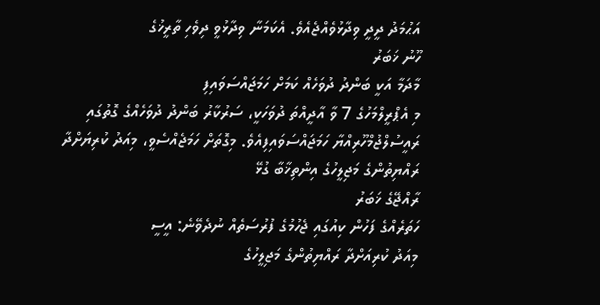އަޙުމަދު ދީދީ ވިދާޅުވެއްޖެއެވެ. އެކަމަނާ ވިދާޅުވީ ދިވެހި ތާރީޚުގެ
ހޫނު ޚަބަރު
މާދަމާ އަކީ ބަންދު ދުވަހެއް ކަމަށް ހަމަޖައްސަވައިފި
މި އެޕްރީލްމަހުގެ 7 ވާ އާދީއްތަ ދުވަހަކީ، ސަރުކާރު ބަންދު ދުވަހެއްގެ ގޮތުގައި ރައީސުލްޖުމްހޫރިއްޔާ ހަމަޖައްސަވައިފިއެވެ. މިގޮތަށް ހަމަޖެއްސެވީ، މިއަދު ކުރިޔަށްދާ ރައްޔިތުންގެ މަޖިލީހުގެ އިންތިޚާބާ ގުޅޭ
ރާއްޖޭގެ ޚަބަރު
ހަތަރެއްގެ ފަހުން ކިއުގައި ޖެހުމުގެ ފުރުސަތެއް ނުދެވޭނެ: އީސީ
މިއަދު ކުރިއަށްދާ ރައްޔިތުންގެ މަޖިލީހުގެ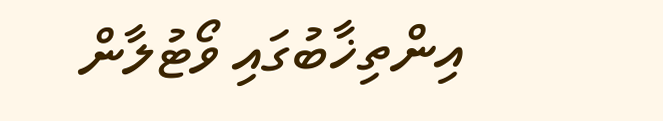އިންތިޚާބުގައި ވޯޓުލާން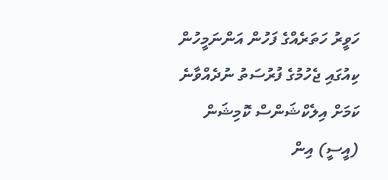ހަވީރު ހަތަރެއްގެ ފަހުން އަންނަމީހުން ކިއުގައި ޖެހުމުގެ ފުރުސަތު ނުދެއްވާނެ ކަމަށް އިލެކްޝަންސް ކޮމިޝަން (އީސީ) އިން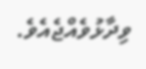ވިދާޅުވެއްޖެއެވެ.